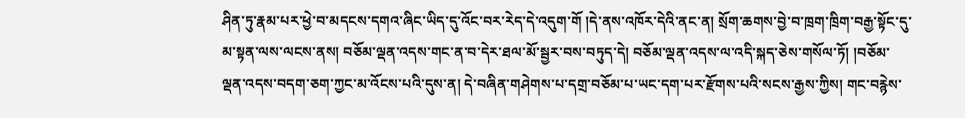ཤིན་ཏུ་རྣམ་པར་ཕྱེ་བ་མདངས་དགའ་ཞིང་ཡིད་དུ་འོང་བར་རེད་དེ་འདུག་གོ །དེ་ནས་འཁོར་དེའི་ནང་ན། སྲོག་ཆགས་བྱེ་བ་ཁྲག་ཁྲིག་བརྒྱ་སྟོང་དུ་མ་སྟན་ལས་ལངས་ནས། བཅོམ་ལྡན་འདས་གང་ན་བ་དེར་ཐལ་མོ་སྦྱར་བས་བཏུད་དེ། བཅོམ་ལྡན་འདས་ལ་འདི་སྐད་ཅེས་གསོལ་ཏོ། །བཅོམ་ལྡན་འདས་བདག་ཅག་ཀྱང་མ་འོངས་པའི་དུས་ན། དེ་བཞིན་གཤེགས་པ་དགྲ་བཅོམ་པ་ཡང་དག་པར་རྫོགས་པའི་སངས་རྒྱས་ཀྱིས། གང་བརྙེས་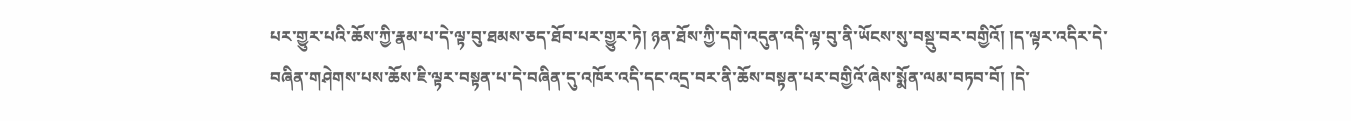པར་གྱུར་པའི་ཆོས་ཀྱི་རྣམ་པ་དེ་ལྟ་བུ་ཐམས་ཅད་ཐོབ་པར་གྱུར་ཏེ། ཉན་ཐོས་ཀྱི་དགེ་འདུན་འདི་ལྟ་བུ་ནི་ཡོངས་སུ་བསྡུ་བར་བགྱིའོ། །ད་ལྟར་འདིར་དེ་བཞིན་གཤེགས་པས་ཆོས་ཇི་ལྟར་བསྟན་པ་དེ་བཞིན་དུ་འཁོར་འདི་དང་འདྲ་བར་ནི་ཆོས་བསྟན་པར་བགྱིའོ་ཞེས་སྨོན་ལམ་བཏབ་བོ། །དེ་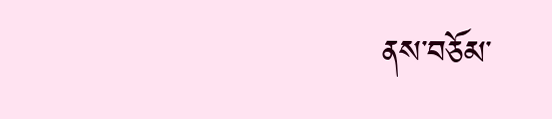ནས་བཅོམ་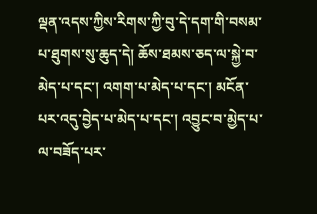ལྡན་འདས་ཀྱིས་རིགས་ཀྱི་བུ་དེ་དག་གི་བསམ་པ་ཐུགས་སུ་ཆུད་དེ། ཆོས་ཐམས་ཅད་ལ་སྐྱེ་བ་མེད་པ་དང་། འགག་པ་མེད་པ་དང་། མངོན་པར་འདུ་བྱེད་པ་མེད་པ་དང་། འབྱུང་བ་མྱེད་པ་ལ་བཟོད་པར་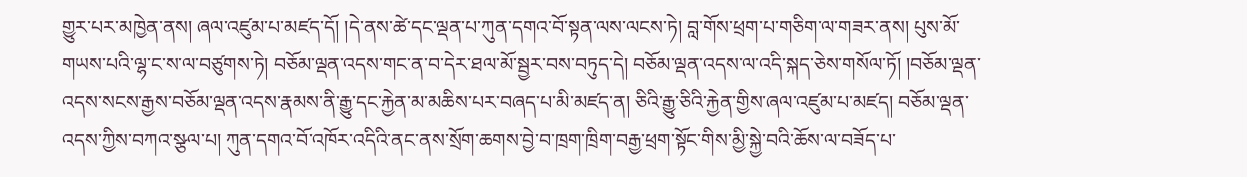གྱུར་པར་མཁྱེན་ནས། ཞལ་འཛུམ་པ་མཛད་དོ། །དེ་ནས་ཚེ་དང་ལྡན་པ་ཀུན་དགའ་བོ་སྟན་ལས་ལངས་ཏེ། བླ་གོས་ཕྲག་པ་གཅིག་ལ་གཟར་ནས། པུས་མོ་གཡས་པའི་ལྷ་ང་ས་ལ་བཙུགས་ཏེ། བཅོམ་ལྡན་འདས་གང་ན་བ་དེར་ཐལ་མོ་སྦྱར་བས་བཏུད་དེ། བཅོམ་ལྡན་འདས་ལ་འདི་སྐད་ཅེས་གསོལ་ཏོ། །བཅོམ་ལྡན་འདས་སངས་རྒྱས་བཅོམ་ལྡན་འདས་རྣམས་ནི་རྒྱུ་དང་རྐྱེན་མ་མཆིས་པར་བཞད་པ་མི་མཛད་ན། ཅིའི་རྒྱུ་ཅིའི་རྐྱེན་གྱིས་ཞལ་འཛུམ་པ་མཛད། བཅོམ་ལྡན་འདས་ཀྱིས་བཀའ་སྩལ་པ། ཀུན་དགའ་བོ་འཁོར་འདིའི་ནང་ནས་སྲོག་ཆགས་བྱེ་བ་ཁྲག་ཁྲིག་བརྒྱ་ཕྲག་སྟོང་གིས་མྱི་སྐྱེ་བའི་ཆོས་ལ་བཟོད་པ་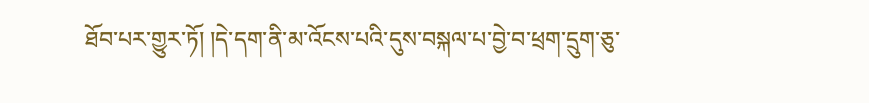ཐོབ་པར་གྱུར་ཏོ། །དེ་དག་ནི་མ་འོངས་པའི་དུས་བསྐལ་པ་བྱེ་བ་ཕྲག་དྲུག་ཅུ་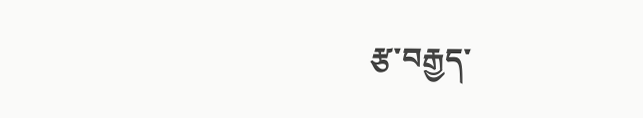རྩ་བརྒྱད་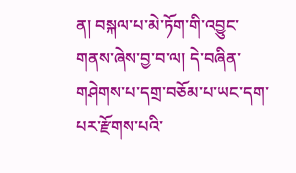ན། བསྐལ་པ་མེ་ཏོག་གི་འབྱུང་གནས་ཞེས་བྱ་བ་ལ། དེ་བཞིན་གཤེགས་པ་དགྲ་བཅོམ་པ་ཡང་དག་པར་རྫོགས་པའི་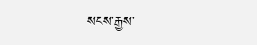སངས་རྒྱས་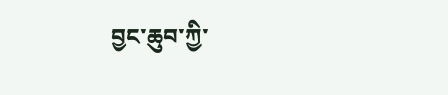བྱང་ཆུབ་ཀྱི་